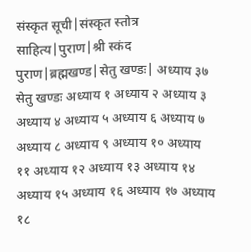संस्कृत सूची|संस्कृत स्तोत्र साहित्य|पुराण|श्री स्कंद पुराण|ब्रह्मखण्ड|सेतु खण्डः| अध्याय ३७ सेतु खण्डः अध्याय १ अध्याय २ अध्याय ३ अध्याय ४ अध्याय ५ अध्याय ६ अध्याय ७ अध्याय ८ अध्याय ९ अध्याय १० अध्याय ११ अध्याय १२ अध्याय १३ अध्याय १४ अध्याय १५ अध्याय १६ अध्याय १७ अध्याय १८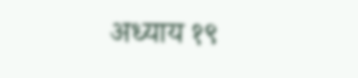अध्याय १९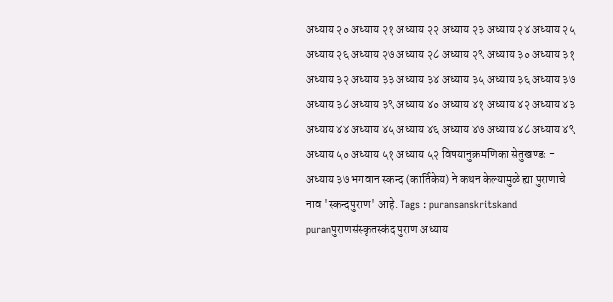अध्याय २० अध्याय २१ अध्याय २२ अध्याय २३ अध्याय २४ अध्याय २५ अध्याय २६ अध्याय २७ अध्याय २८ अध्याय २९ अध्याय ३० अध्याय ३१ अध्याय ३२ अध्याय ३३ अध्याय ३४ अध्याय ३५ अध्याय ३६ अध्याय ३७ अध्याय ३८ अध्याय ३९ अध्याय ४० अध्याय ४१ अध्याय ४२ अध्याय ४३ अध्याय ४४ अध्याय ४५ अध्याय ४६ अध्याय ४७ अध्याय ४८ अध्याय ४९ अध्याय ५० अध्याय ५१ अध्याय ५२ विषयानुक्रमणिका सेतुखण्डः - अध्याय ३७ भगवान स्कन्द (कार्तिकेय) ने कथन केल्यामुळे ह्या पुराणाचे नाव 'स्कन्दपुराण' आहे. Tags : puransanskritskand puranपुराणसंस्कृतस्कंद पुराण अध्याय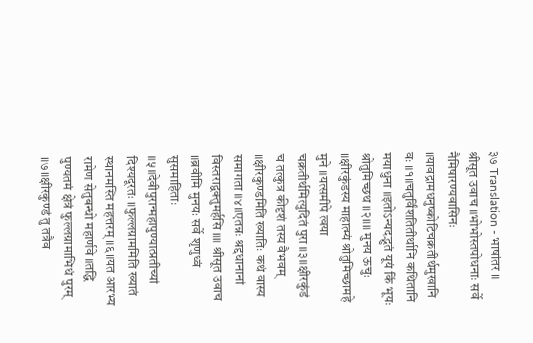३७ Translation - भाषांतर ॥ श्रीसूत उवाच ॥भोभोस्तपोधनाः सर्वे नैमिषारण्यवासिनः ॥यावद्रामधनुष्कोटिचक्रतीर्थमुखानि वः ॥१॥चतुर्विंशतितीर्थानि कथितानि मयाधुना ॥इतोऽन्यदद्भुतं यूयं किं भूयः श्रोतुमिच्छथ ॥२॥॥ मुनय ऊचुः ॥क्षीरकुंडस्य माहात्म्यं श्रोतुमिच्छामहे मुने ॥यत्समीपे त्वया चक्रतीर्थमित्युदितं पुरा ॥३॥क्षीरकुंडं च तत्कुत्र कीदृशं तस्य वैभवम् ॥क्षीरकुण्डमिति ख्यातिः कथं वास्य समागता ॥४॥एतन्नः श्रद्दधानानां विस्तराद्वक्तुमर्हसि ॥॥ श्रीसूत उवाच ॥ब्रवीमि मुनयः सर्वे शृणुध्वं सुसमाहिताः ॥५॥देवीपुरान्महापुण्यात्प्रतीच्यां दिश्यदूरतः ॥फुल्लग्राममिति ख्यातं स्थानमस्ति महत्तरम् ॥६॥यत आरभ्य रामेण सेतुबन्धो महार्णवे ॥तद्धि पुण्यतमं क्षेत्रं फुल्लग्रामाभिधं पुरम् ॥७॥क्षीरकुण्डं तु तत्रैव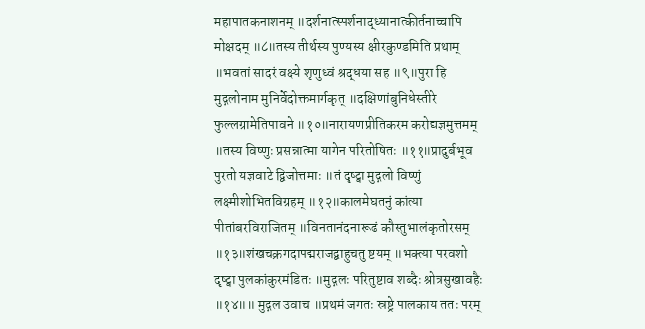महापातकनाशनम् ॥दर्शनात्स्पर्शनाद्ध्यानात्कीर्तनाच्चापि मोक्षदम् ॥८॥तस्य तीर्थस्य पुण्यस्य क्षीरकुण्डमिति प्रथाम् ॥भवतां सादरं वक्ष्ये शृणुध्वं श्रद्धया सह ॥९॥पुरा हि मुद्गलोनाम मुनिर्वेदोक्तमार्गकृत् ॥दक्षिणांबुनिधेस्तीरे फुल्लग्रामेतिपावने ॥१०॥नारायणप्रीतिकरम करोद्यज्ञमुत्तमम् ॥तस्य विष्णुः प्रसन्नात्मा यागेन परितोषितः ॥११॥प्रादुर्बभूव पुरतो यज्ञवाटे द्विजोत्तमाः ॥तं दृष्ट्वा मुद्गलो विष्णुं लक्ष्मीशोभितविग्रहम् ॥१२॥कालमेघतनुं कांत्या पीतांबरविराजितम् ॥विनतानंदनारूढं कौस्तुभालंकृतोरसम् ॥१३॥शंखचक्रगदापद्मराजद्बाहुचतु ष्टयम् ॥भक्त्या परवशो दृष्ट्वा पुलकांकुरमंडितः ॥मुद्गलः परितुष्टाव शब्दैः श्रोत्रसुखावहैः ॥१४॥॥ मुद्गल उवाच ॥प्रथमं जगतः स्रष्ट्रे पालकाय ततः परम्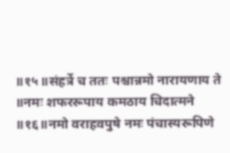॥१५॥संहर्त्रे च ततः पश्चान्नमो नारायणाय ते ॥नमः शफररूपाय कमठाय चिदात्मने ॥१६॥नमो वराहवपुषे नमः पंचास्यरूपिणे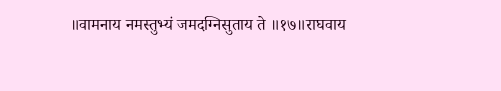॥वामनाय नमस्तुभ्यं जमदग्निसुताय ते ॥१७॥राघवाय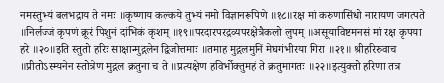नमस्तुभ्यं बलभद्राय ते नमः ॥कृष्णाय कल्कये तुभ्यं नमो विज्ञानरूपिणे ॥१८॥रक्ष मां करुणासिंधो नारायण जगत्पते ॥निर्लज्जं कृपणं क्रूरं पिशुनं दांभिकं कृशम् ॥१९॥परदारपरद्रव्यपरक्षेत्रैकलो लुपम् ॥असूयाविष्टमनसं मां रक्ष कृपया हरे ॥२०॥इति स्तुतो हरिः साक्षान्मुद्गलेन द्विजोत्तमाः ॥तमाह मुद्गलमुनिं मेघगंभीरया गिरा ॥२१॥ श्रीहरिरुवाच ॥प्रीतोऽस्म्यनेन स्तोत्रेण मुद्गल क्रतुना च ते ॥प्रत्यक्षेण हविर्भोक्तुमहं ते क्रतुमागतः ॥२२॥इत्युक्तो हरिणा तत्र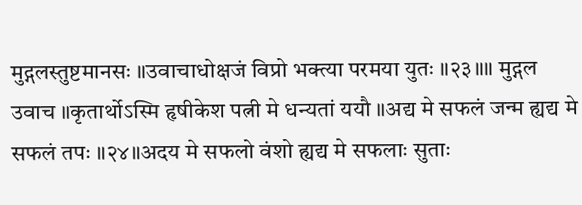मुद्गलस्तुष्टमानसः ॥उवाचाधोक्षजं विप्रो भक्त्या परमया युतः ॥२३॥॥ मुद्गल उवाच ॥कृतार्थोऽस्मि हृषीकेश पत्नी मे धन्यतां ययौ ॥अद्य मे सफलं जन्म ह्यद्य मे सफलं तपः ॥२४॥अदय मे सफलो वंशो ह्यद्य मे सफलाः सुताः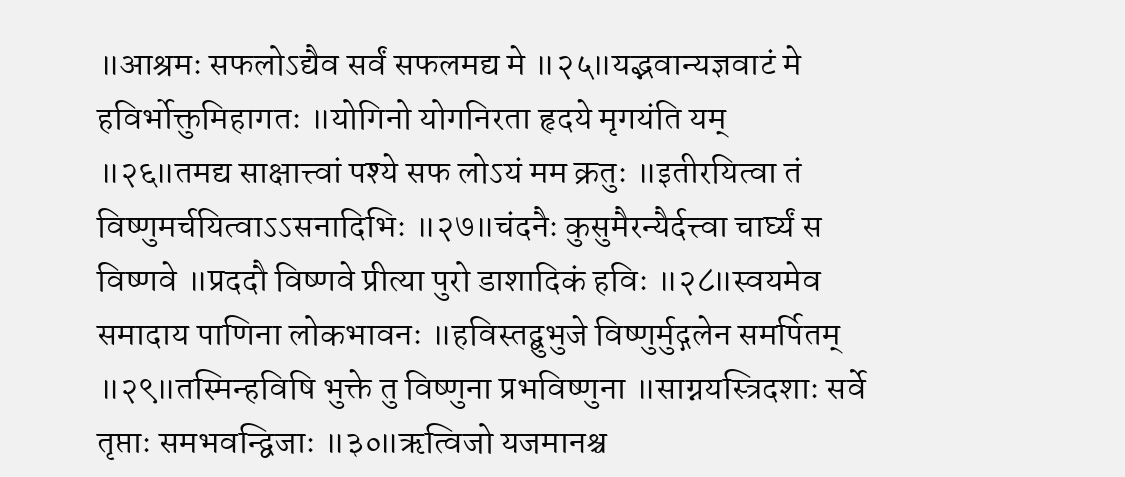॥आश्रमः सफलोऽद्यैव सर्वं सफलमद्य मे ॥२५॥यद्भवान्यज्ञवाटं मे हविर्भोक्तुमिहागतः ॥योगिनो योगनिरता हृदये मृगयंति यम् ॥२६॥तमद्य साक्षात्त्वां पश्ये सफ लोऽयं मम क्रतुः ॥इतीरयित्वा तं विष्णुमर्चयित्वाऽऽसनादिभिः ॥२७॥चंदनैः कुसुमैरन्यैर्दत्त्वा चार्घ्यं स विष्णवे ॥प्रददौ विष्णवे प्रीत्या पुरो डाशादिकं हविः ॥२८॥स्वयमेव समादाय पाणिना लोकभावनः ॥हविस्तद्बुभुजे विष्णुर्मुद्गलेन समर्पितम् ॥२९॥तस्मिन्हविषि भुक्ते तु विष्णुना प्रभविष्णुना ॥साग्नयस्त्रिदशाः सर्वे तृप्ताः समभवन्द्विजाः ॥३०॥ऋत्विजो यजमानश्च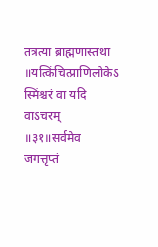तत्रत्या ब्राह्मणास्तथा ॥यत्किंचित्प्राणिलोकेऽ स्मिंश्चरं वा यदि वाऽचरम् ॥३१॥सर्वमेव जगत्तृप्तं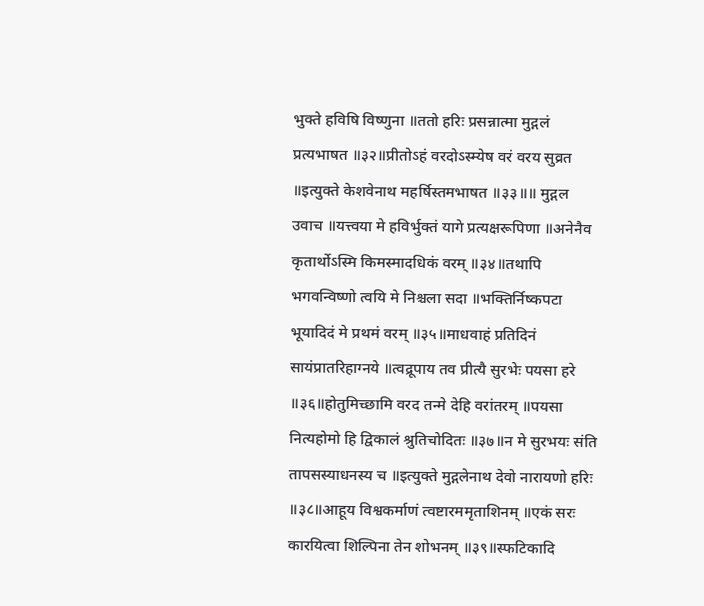भुक्ते हविषि विष्णुना ॥ततो हरिः प्रसन्नात्मा मुद्गलं प्रत्यभाषत ॥३२॥प्रीतोऽहं वरदोऽस्म्येष वरं वरय सुव्रत ॥इत्युक्ते केशवेनाथ महर्षिस्तमभाषत ॥३३॥॥ मुद्गल उवाच ॥यत्त्वया मे हविर्भुक्तं यागे प्रत्यक्षरूपिणा ॥अनेनैव कृतार्थोऽस्मि किमस्मादधिकं वरम् ॥३४॥तथापि भगवन्विष्णो त्वयि मे निश्चला सदा ॥भक्तिर्निष्कपटा भूयादिदं मे प्रथमं वरम् ॥३५॥माधवाहं प्रतिदिनं सायंप्रातरिहाग्नये ॥त्वद्रूपाय तव प्रीत्यै सुरभेः पयसा हरे ॥३६॥होतुमिच्छामि वरद तन्मे देहि वरांतरम् ॥पयसा नित्यहोमो हि द्विकालं श्रुतिचोदितः ॥३७॥न मे सुरभयः संति तापसस्याधनस्य च ॥इत्युक्ते मुद्गलेनाथ देवो नारायणो हरिः ॥३८॥आहूय विश्वकर्माणं त्वष्टारममृताशिनम् ॥एकं सरः कारयित्वा शिल्पिना तेन शोभनम् ॥३९॥स्फटिकादि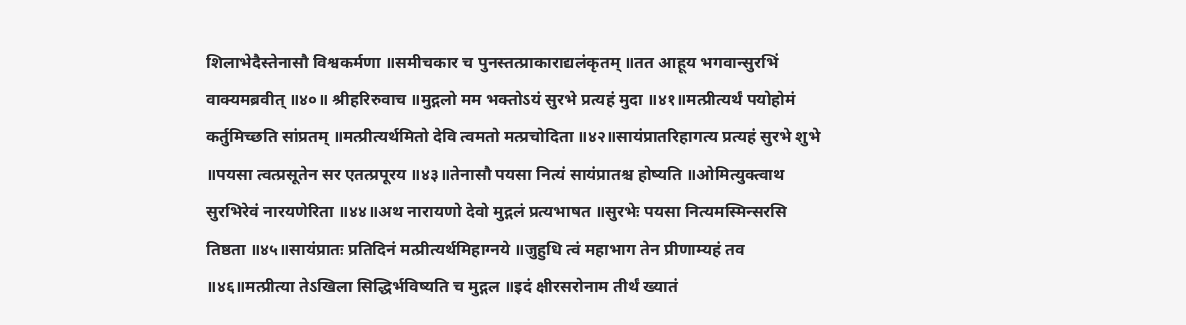शिलाभेदैस्तेनासौ विश्वकर्मणा ॥समीचकार च पुनस्तत्प्राकाराद्यलंकृतम् ॥तत आहूय भगवान्सुरभिं वाक्यमब्रवीत् ॥४०॥ श्रीहरिरुवाच ॥मुद्गलो मम भक्तोऽयं सुरभे प्रत्यहं मुदा ॥४१॥मत्प्रीत्यर्थं पयोहोमं कर्तुमिच्छति सांप्रतम् ॥मत्प्रीत्यर्थमितो देवि त्वमतो मत्प्रचोदिता ॥४२॥सायंप्रातरिहागत्य प्रत्यहं सुरभे शुभे ॥पयसा त्वत्प्रसूतेन सर एतत्प्रपूरय ॥४३॥तेनासौ पयसा नित्यं सायंप्रातश्च होष्यति ॥ओमित्युक्त्वाथ सुरभिरेवं नारयणेरिता ॥४४॥अथ नारायणो देवो मुद्गलं प्रत्यभाषत ॥सुरभेः पयसा नित्यमस्मिन्सरसि तिष्ठता ॥४५॥सायंप्रातः प्रतिदिनं मत्प्रीत्यर्थमिहाग्नये ॥जुहुधि त्वं महाभाग तेन प्रीणाम्यहं तव ॥४६॥मत्प्रीत्या तेऽखिला सिद्धिर्भविष्यति च मुद्गल ॥इदं क्षीरसरोनाम तीर्थं ख्यातं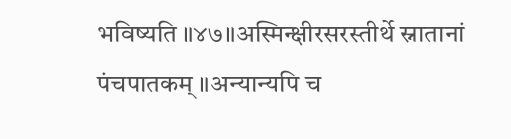भविष्यति ॥४७॥अस्मिन्क्षीरसरस्तीर्थे स्नातानां पंचपातकम् ॥अन्यान्यपि च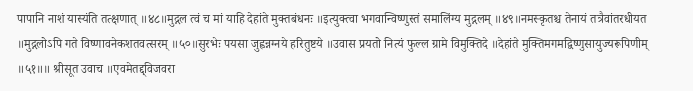पापानि नाशं यास्यंति तत्क्षणात् ॥४८॥मुद्गल त्वं च मां याहि देहांते मुक्तबंधनः ॥इत्युक्त्वा भगवान्विष्णुस्तं समालिंग्य मुद्गलम् ॥४९॥नमस्कृतश्च तेनायं तत्रैवांतरधीयत ॥मुद्गलोऽपि गते विष्णावनेकशतवत्सरम् ॥५०॥सुरभेः पयसा जुह्वन्नग्नये हरितुष्टये ॥उवास प्रयतो नित्यं फुल्ल ग्रामे विमुक्तिदे ॥देहांते मुक्तिमगमद्विष्णुसायुज्यरूपिणीम् ॥५१॥॥ श्रीसूत उवाच ॥एवमेतद्द्विजवरा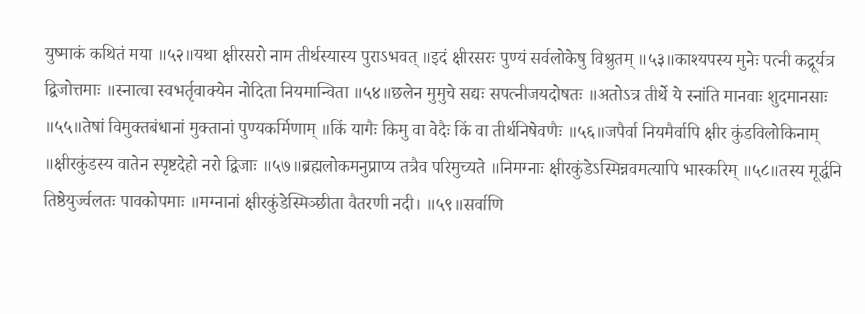युष्माकं कथितं मया ॥५२॥यथा क्षीरसरो नाम तीर्थस्यास्य पुराऽभवत् ॥इदं क्षीरसरः पुण्यं सर्वलोकेषु विश्रुतम् ॥५३॥काश्यपस्य मुनेः पत्नी कद्रूर्यत्र द्विजोत्तमाः ॥स्नात्वा स्वभर्तृवाक्येन नोदिता नियमान्विता ॥५४॥छलेन मुमुचे सद्यः सपत्नीजयदोषतः ॥अतोऽत्र तीर्थे ये स्नांति मानवाः शुदमानसाः ॥५५॥तेषां विमुक्तबंधानां मुक्तानां पुण्यकर्मिणाम् ॥किं यागैः किमु वा वेदैः किं वा तीर्थनिषेवणैः ॥५६॥जपैर्वा नियमैर्वापि क्षीर कुंडविलोकिनाम् ॥क्षीरकुंडस्य वातेन स्पृष्टदेहो नरो द्विजाः ॥५७॥ब्रह्मलोकमनुप्राप्य तत्रैव परिमुच्यते ॥निमग्नाः क्षीरकुंडेऽस्मिन्नवमत्यापि भास्करिम् ॥५८॥तस्य मूर्द्धनि तिष्ठेयुर्ज्वलतः पावकोपमाः ॥मग्नानां क्षीरकुंडेस्मिञ्छीता वैतरणी नदी। ॥५९॥सर्वाणि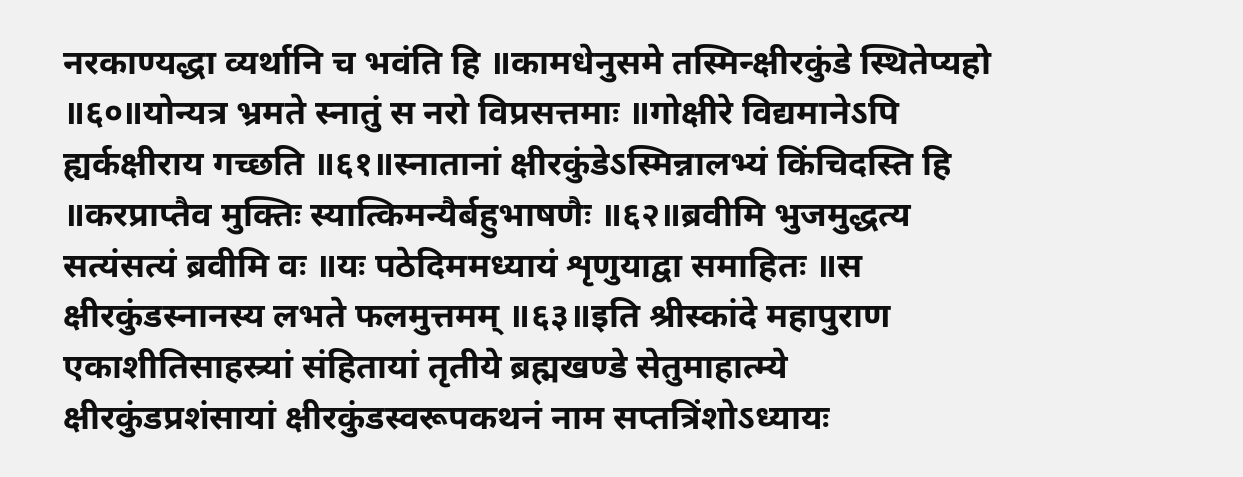नरकाण्यद्धा व्यर्थानि च भवंति हि ॥कामधेनुसमे तस्मिन्क्षीरकुंडे स्थितेप्यहो ॥६०॥योन्यत्र भ्रमते स्नातुं स नरो विप्रसत्तमाः ॥गोक्षीरे विद्यमानेऽपि ह्यर्कक्षीराय गच्छति ॥६१॥स्नातानां क्षीरकुंडेऽस्मिन्नालभ्यं किंचिदस्ति हि ॥करप्राप्तैव मुक्तिः स्यात्किमन्यैर्बहुभाषणैः ॥६२॥ब्रवीमि भुजमुद्धत्य सत्यंसत्यं ब्रवीमि वः ॥यः पठेदिममध्यायं शृणुयाद्वा समाहितः ॥स क्षीरकुंडस्नानस्य लभते फलमुत्तमम् ॥६३॥इति श्रीस्कांदे महापुराण एकाशीतिसाहस्र्यां संहितायां तृतीये ब्रह्मखण्डे सेतुमाहात्म्ये क्षीरकुंडप्रशंसायां क्षीरकुंडस्वरूपकथनं नाम सप्तत्रिंशोऽध्यायः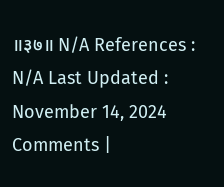॥३७॥ N/A References : N/A Last Updated : November 14, 2024 Comments |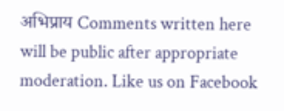अभिप्राय Comments written here will be public after appropriate moderation. Like us on Facebook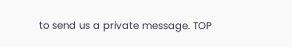to send us a private message. TOP